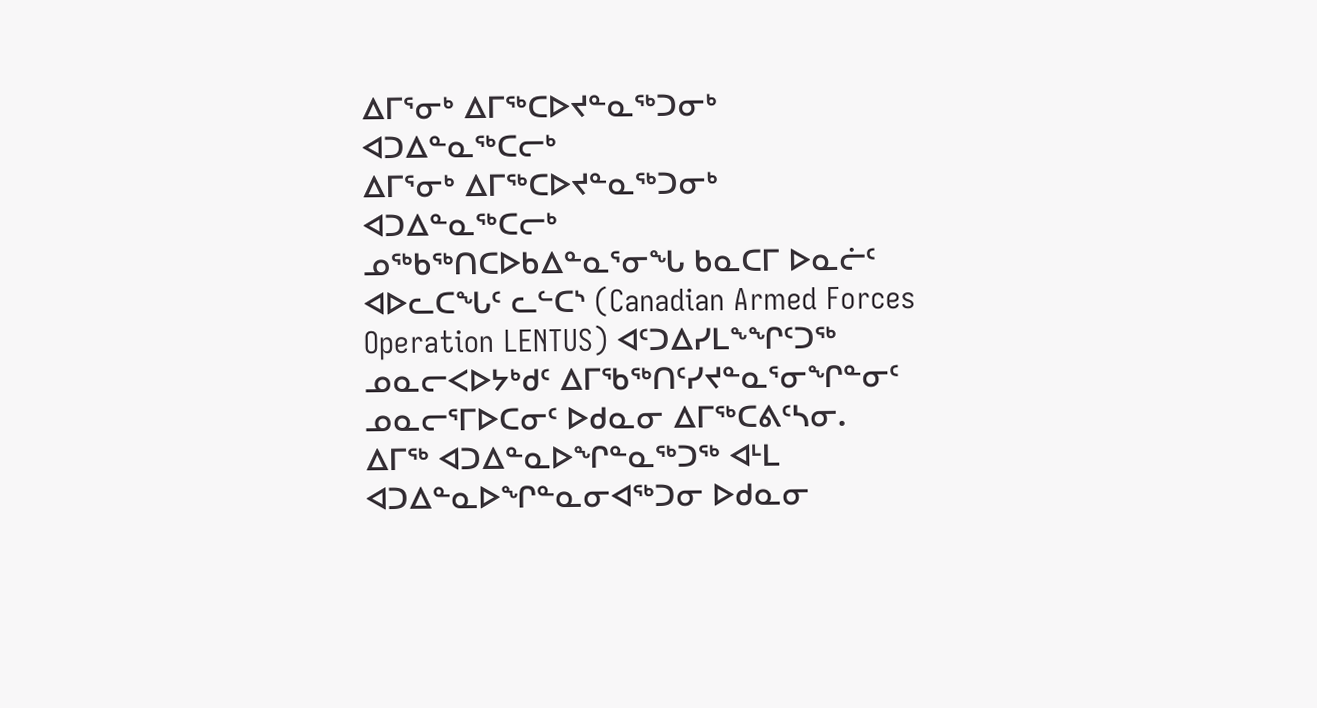ᐃᒥᕐᓂᒃ ᐃᒥᖅᑕᐅᔪᓐᓇᖅᑐᓂᒃ ᐊᑐᐃᓐᓇᖅᑕᓕᒃ
ᐃᒥᕐᓂᒃ ᐃᒥᖅᑕᐅᔪᓐᓇᖅᑐᓂᒃ ᐊᑐᐃᓐᓇᖅᑕᓕᒃ
ᓄᖅᑲᖅᑎᑕᐅᑲᐃᓐᓇᕐᓂᖓ ᑲᓇᑕᒥ ᐅᓇᓖᑦ ᐊᐅᓚᑕᖓᑦ ᓚᓪᑕᔅ (Canadian Armed Forces Operation LENTUS) ᐊᑦᑐᐃᓯᒪᖕᖏᑦᑐᖅ ᓄᓇᓕᐸᐅᔭᒃᑯᑦ ᐃᒥᖃᖅᑎᑦᓯᔪᓐᓇᕐᓂᖏᓐᓂᑦ ᓄᓇᓕᕐᒥᐅᑕᓂᑦ ᐅᑯᓇᓂ ᐃᒥᖅᑕᕕᑦᓴᓂ.
ᐃᒥᖅ ᐊᑐᐃᓐᓇᐅᖏᓐᓇᖅᑐᖅ ᐊᒻᒪ ᐊᑐᐃᓐᓇᐅᖏᓐᓇᓂᐊᖅᑐᓂ ᐅᑯᓇᓂ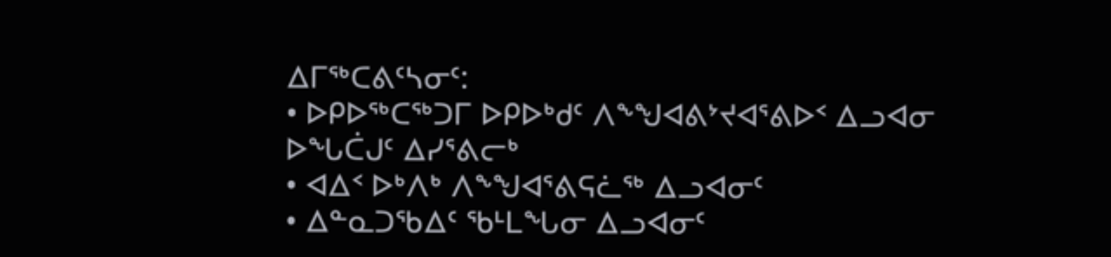ᐃᒥᖅᑕᕕᑦᓴᓂᑦ:
• ᐅᑭᐅᖅᑕᖅᑐᒥ ᐅᑭᐅᒃᑯᑦ ᐱᖕᖑᐊᕕᔾᔪᐊᕐᕕᐅᑉ ᐃᓗᐊᓂ ᐅᖓᑖᒍᑦ ᐃᓯᕐᕕᓕᒃ
• ᐊᐃᑉ ᐅᒃᐱᒃ ᐱᖕᖑᐊᕐᕕᕋᓛᖅ ᐃᓗᐊᓂᑦ
• ᐃᓐᓇᑐᖃᐃᑦ ᖃᒻᒪᖓᓂ ᐃᓗᐊᓂᑦ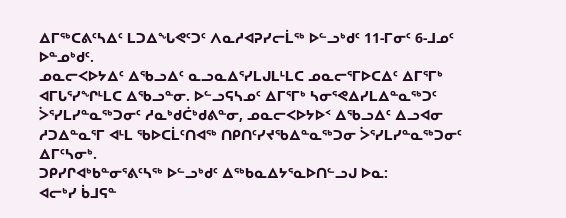ᐃᒥᖅᑕᕕᑦᓴᐃᑦ ᒪᑐᐃᖓᕙᑦᑐᑦ ᐱᓇᓱᐊᕈᓯᓕᒫᖅ ᐅᓪᓗᒃᑯᑦ 11-ᒥᓂᑦ 6-ᒧᓄᑦ ᐅᓐᓄᒃᑯᑦ.
ᓄᓇᓕᐸᐅᔭᐃᑦ ᐃᖃᓗᐃᑦ ᓇᓗᓇᐃᕐᓯᒪᒍᒪᒻᒪᑕ ᓄᓇᓕᕐᒥᐅᑕᐃᑦ ᐃᒥᕐᒥᒃ ᐊᒥᒐᕐᓯᖏᒻᒪᑕ ᐃᖃᓗᓐᓂ. ᐅᓪᓗᕋᓴᓄᑦ ᐃᒥᕐᒥᒃ ᓴᓂᕐᕙᐃᓯᒪᐃᓐᓇᖅᑐᑦ ᐴᕐᓯᒪᓯᓐᓇᖅᑐᓂᑦ ᓱᓇᒃᑯᑖᒃᑯᕕᓐᓂ, ᓄᓇᓕᐸᐅᔭᐅᑉ ᐃᖃᓗᐃᑦ ᐃᓗᐊᓂ ᓱᑐᐃᓐᓇᕐᒥ ᐊᒻᒪ ᖃᐅᑕᒫᑦᑎᐊᖅ ᑎᑭᑎᑦᓯᔪᖃᐃᓐᓇᖅᑐᓂ ᐴᕐᓯᒪᓯᓐᓇᖅᑐᓂᑦ ᐃᒥᑦᓴᓂᒃ.
ᑐᑭᓯᒋᐊᒃᑲᓐᓂᕐᕕᑦᓴᖅ ᐅᓪᓗᒃᑯᑦ ᐃᖅᑲᓇᐃᔭᕐᓇᐅᑎᓪᓗᒍ ᐅᓇ:
ᐊᓕᒃᓯ ᑳᒧᕋᓐ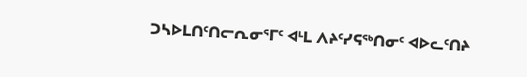ᑐᓴᐅᒪᑎᑦᑎᓕᕆᓂᕐᒥᑦ ᐊᒻᒪ ᐱᔨᑦᓯᕋᖅᑎᓂᑦ ᐊᐅᓚᑦᑎᔨ